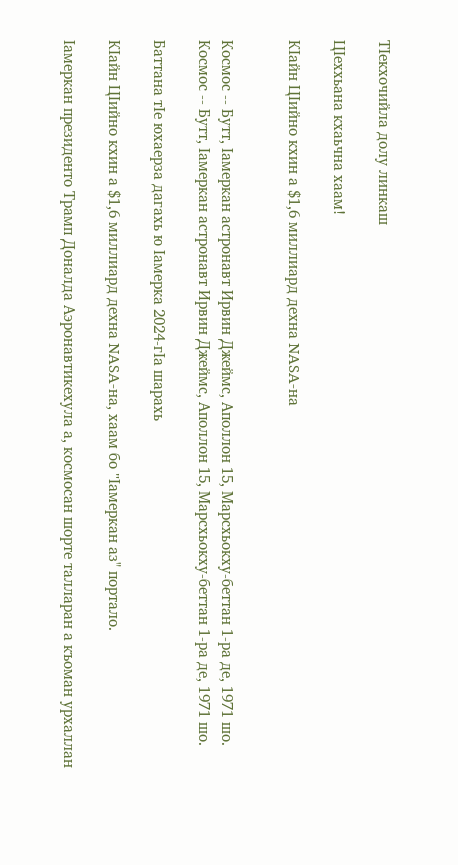ТIекхочийла долу линкаш

ЦIеххьана кхаьчна хаам!

КIайн ЦIийно кхин а $1,6 миллиард дехна NASA-на


Космос -- Бутт, Iамеркан астронавт Ирвин Джеймс, Аполлон 15, Марсхьокху-беттан 1-ра де, 1971 шо.
Космос -- Бутт, Iамеркан астронавт Ирвин Джеймс, Аполлон 15, Марсхьокху-беттан 1-ра де, 1971 шо.

Баттана тIе юхаерза дагахь ю Iамерка 2024-гIа шарахь

КIайн ЦIийно кхин а $1,6 миллиард дехна NASA-на, хаам бо "Iамеркан аз" портало.

Iамеркан президенто Трамп Доналда Аэронавтикехула а, космосан шорте талларан а къоман урхаллан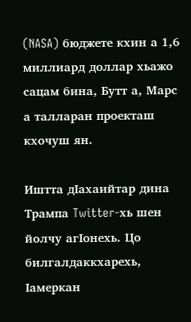(NASA) бюджете кхин а 1,6 миллиард доллар хьажо сацам бина, Бутт а, Марс а талларан проекташ кхочуш ян.

Иштта дIахаийтар дина Трампа Twitter-хь шен йолчу агIонехь. Цо билгалдаккхарехь, Iамеркан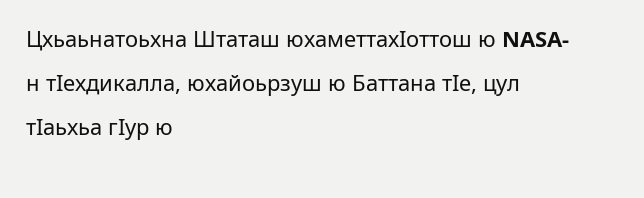Цхьаьнатоьхна Штаташ юхаметтахIоттош ю NASA-н тӀехдикалла, юхайоьрзуш ю Баттана тIе, цул тIаьхьа гIур ю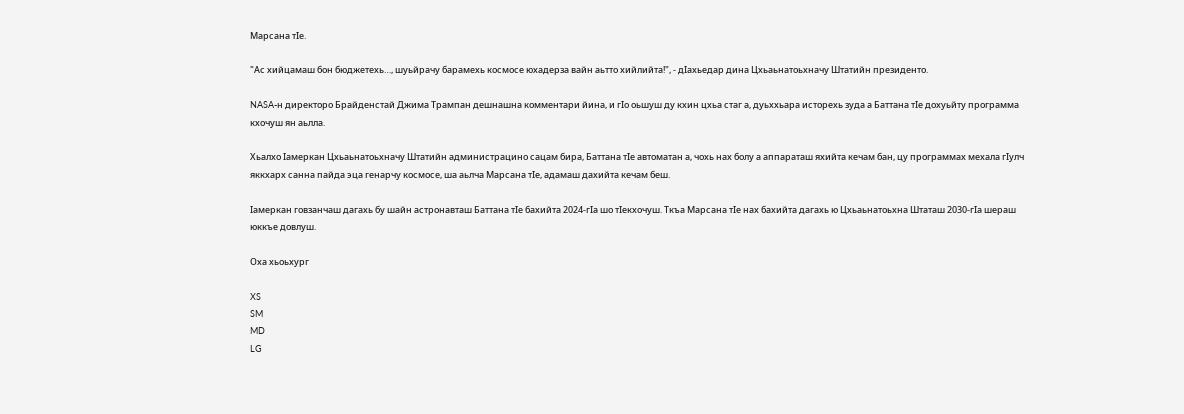Марсана тIе.

"Ас хийцамаш бон бюджетехь…, шуьйрачу барамехь космосе юхадерза вайн аьтто хийлийта!", - дIахьедар дина Цхьаьнатоьхначу Штатийн президенто.

NASA-н директоро Брайденстай Джима Трампан дешнашна комментари йина, и гIо оьшуш ду кхин цхьа стаг а, дуьххьара исторехь зуда а Баттана тIе дохуьйту программа кхочуш ян аьлла.

Хьалхо Iамеркан Цхьаьнатоьхначу Штатийн администрацино сацам бира, Баттана тIе автоматан а, чохь нах болу а аппараташ яхийта кечам бан, цу программах мехала гIулч яккхарх санна пайда эца генарчу космосе, ша аьлча Марсана тIе, адамаш дахийта кечам беш.

Iамеркан говзанчаш дагахь бу шайн астронавташ Баттана тIе бахийта 2024-гIа шо тIекхочуш. Ткъа Марсана тIе нах бахийта дагахь ю Цхьаьнатоьхна Штаташ 2030-гIа шераш юккъе довлуш.

Оха хьоьхург

XS
SM
MD
LG